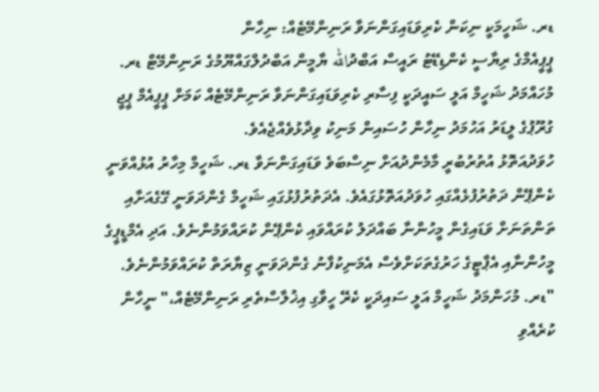ޑރ. ޝަހީމަކީ ނިކަން ކެރިވަޑައިގަންނަވާ ރަނިންމޭޓެއް: ނިހާން
ޕީޕީއެމްގެ ރިޔާސީ ކެންޑިޑޭޓު ރައީސް އަބްދުالله ޔާމީން އަބްދުލްގައްޔޫމުގެ ރަނިންމޭޓް ޑރ. މުހައްމަދު ޝަހީމް އަލީ ސައީދަކީ ފިސާރި ކެރިވަޑައިގަންނަވާ ރަނިންމޭޓެއް ކަމަށް ޕީޕީއެމް ޕީޖީ ގުރޫޕުގެ ލީޑަރު އަހުމަދު ނިހާން ހުސައިން މަނިކު ވިދާޅުވެއްޖެއެވެ.
ހުވަދުއަތޮޅު އުތުރުބުރީ މާމެންދުއަށް ނިސްބަވެ ވަޑައިގަންނަވާ ޑރ. ޝަހީމް މިހާރު އުޅުއްވަނީ ކެންޕޭން ދަތުރުފުޅެއްގައި ހުވަދުއަތޮޅުގައެވެ. އެދަތުރުފުޅުގައި ޝަހީމް ގެންދަވަނީ ގޭގެއަށާއި ތަންތަނަށް ވަޑައިގެން މީހުންނާ ބައްދަލު ކުރައްވައި ކެންޕޭން ކުރައްވަމުންނެވެ. އަދި އެމްޑީޕީގެ މީހުންނާއި އެޕާޓީގެ ހަރުގެތަކަށްވެސް އެމަނިކުފާނު ގެންދަވަނީ ޒިޔާރަތް ކުރައްވަމުންނެވެ. "ޑރ. މުހަންމަދު ޝަހީމް އަލީ ސައިދަކީ ކެރޭ ހީވާގި އިޚުލާސްތެރި ރަނިންމޭޓެއް،" ނީހާން ކުރެއްވި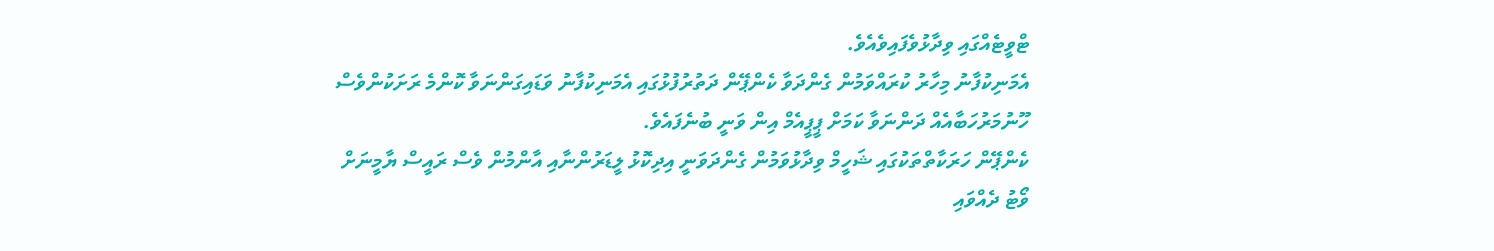ޓްވީޓެއްގައި ވިދާޅުވެފައިވެއެވެ.
އެމަނިކުފާނު މިހާރު ކުރައްވަމުން ގެންދަވާ ކެންޕޭން ދަތުރުފުޅުގައި އެމަނިކުފާނު ވަޑައިގަންނަވާ ކޮންމެ ރަށަކުންވެސް ހޫނުމަރުހަބާއެއް ދަންނަވާ ކަމަށް ޕީޕީއެމް އިން ވަނީ ބުނެފައެވެ.
ކެންޕޭން ހަރަކާތްތަކުގައި ޝަހީމް ވިދާޅުވަމުން ގެންދަވަނީ އިދިކޮޅު ލީޑަރުންނާއި އާންމުން ވެސް ރައީސް ޔާމީނަށް ވޯޓު ދެއްވައި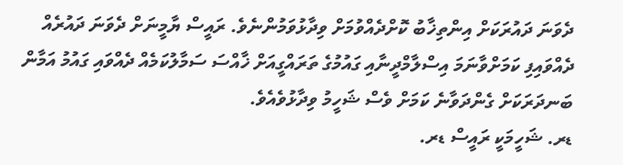ދެވަނަ ދައުރަކަށް އިންތިޚާބު ކޮށްދެއްވުމަށް ވިދާޅުވަމުންނެވެ. ރައީސް ޔާމީނަށް ދެވަނަ ދައުރެއް ދެއްވައިފި ކަމަށްވާނަމަ އިސްލާމްދީނާއި ގައުމުގެ ތަރައްގީއަށް ޚާއްސަ ސަމާލުކަމެއް ދެއްވައި ގައުމު އަމާން ބަނދަރަކަށް ގެންދަވާނެ ކަމަށް ވެސް ޝަހީމު ވިދާޅުވެއެވެ.
ޑރ. ޝަހީމަކީ ރައީސް ޑރ.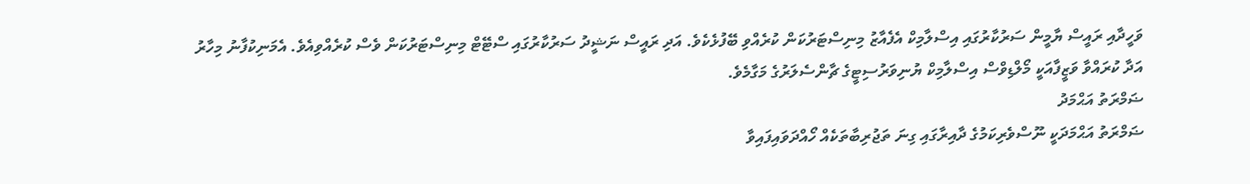ވަހީދާއި ރައީސް ޔާމީން ސަރުކާރުގައި އިސްލާމިކް އެފެއާޒު މިނިސްޓަރުކަން ކުރެއްވި ބޭފުޅެކެވެ. އަދި ރައީސް ނަޝީދު ސަރުކާރުގައި ސްޓޭޓް މިނިސްޓަރުކަން ވެސް ކުރެއްވިއެވެ. އެމަނިކުފާނު މިހާރު އަދާ ކުރައްވާ ވަޒީފާއަކީ މޯލްޑިވްސް އިސްލާމިކް ޔުނިވަރުސިޓީގެ ޗާންސެލަރުގެ މަގާމެވެ.
ޟަމްރަތު އަޙްމަދު
ޟަމްރަތު އަޙްމަދަކީ ނޫސްވެރިކަމުގެ ދާއިރާގައި ގިނަ ތަޖުރިބާތަކެއް ހޯއްދަވައިފައިވާ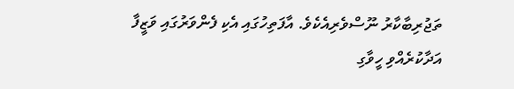ތަޖުރިބާކާރު ނޫސްވެރިއެކެވެ. އާފަތިހުގައި އެކި ފެންވަރުގައި ވަޒީފާ އަދާކުރެއްވި ހީވާގި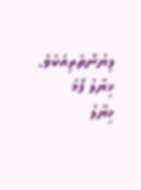ލިޔުންތެރިއެކެވެ.
ޚިޔާލު ފޯމު
ޚިޔާލު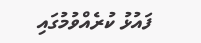ފައުޅު ކުރެއްވުމުގައި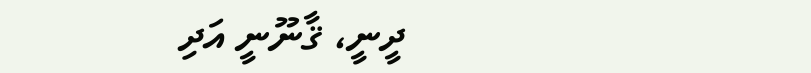ދީނީ، ޤާނޫނީ އަދި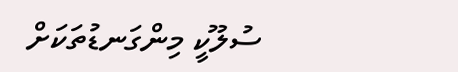ސުލޫކީ މިންގަނޑުތަކަށް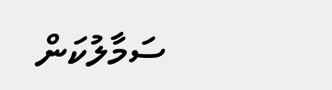ސަމާލުކަން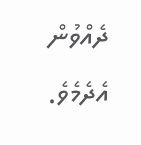ދެއްވުން އެދެމެވެ.